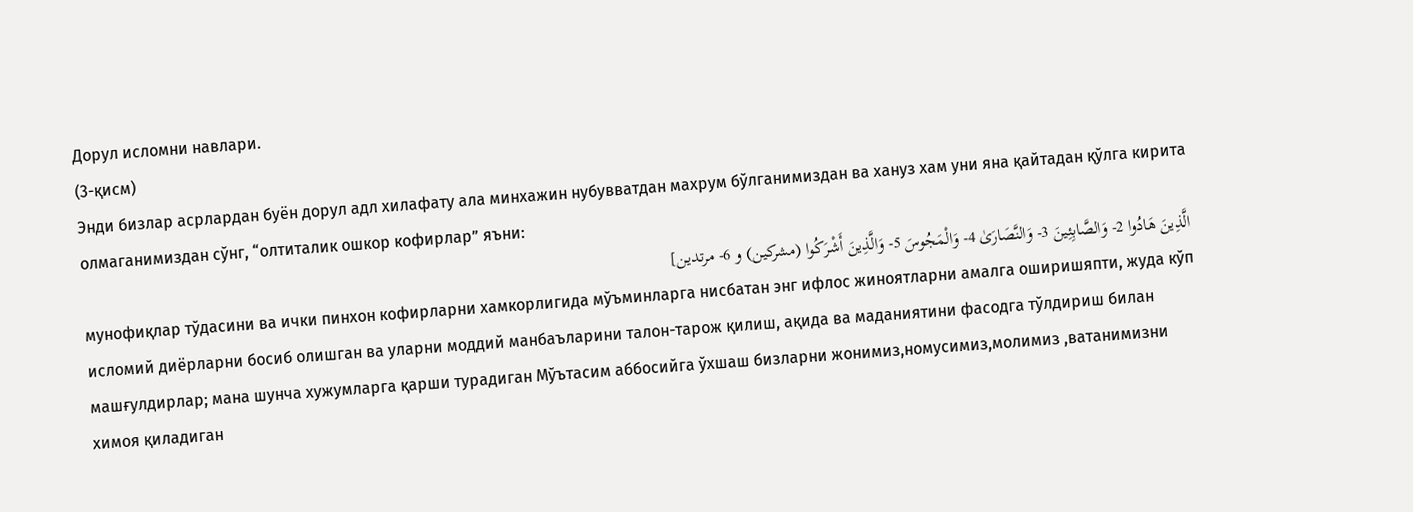Дорул исломни навлари.
(3-қисм)
Энди бизлар асрлардан буён дорул адл хилафату ала минхажин нубувватдан махрум бўлганимиздан ва хануз хам уни яна қайтадан қўлга кирита олмаганимиздан сўнг, “олтиталик ошкор кофирлар” яъни:
الَّذِينَ هَادُوا 2- وَالصَّابِئِينَ 3- وَالنَّصَارَىٰ 4- وَالْمَجُوسَ 5- وَالَّذِينَ أَشْرَكُوا (مشرکین) و 6- مرتدین]
мунофиқлар тўдасини ва ички пинхон кофирларни хамкорлигида мўъминларга нисбатан энг ифлос жиноятларни амалга оширишяпти, жуда кўп исломий диёрларни босиб олишган ва уларни моддий манбаъларини талон-тарож қилиш, ақида ва маданиятини фасодга тўлдириш билан машғулдирлар; мана шунча хужумларга қарши турадиган Мўътасим аббосийга ўхшаш бизларни жонимиз,номусимиз,молимиз ,ватанимизни химоя қиладиган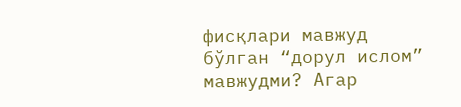фисқлари мавжуд бўлган “дорул ислом” мавжудми? Агар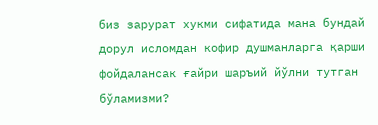биз зарурат хукми сифатида мана бундай дорул исломдан кофир душманларга қарши фойдалансак ғайри шаръий йўлни тутган бўламизми?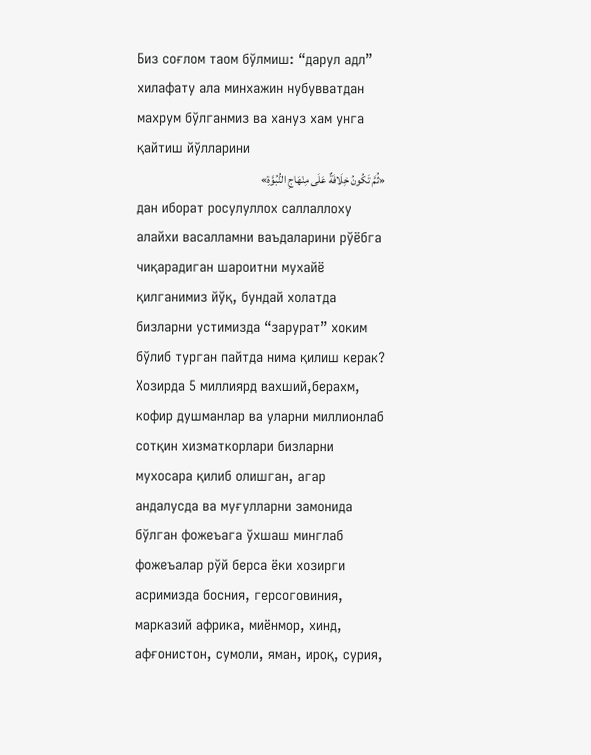Биз соғлом таом бўлмиш: “дарул адл” хилафату ала минхажин нубувватдан махрум бўлганмиз ва хануз хам унга қайтиш йўлларини
«ثُمَّ تَكُونُ خِلَافَةٌ عَلَى مِنْهَاجِ النُّبُوَّةِ»
дан иборат росулуллох саллаллоху алайхи васалламни ваъдаларини рўёбга чиқарадиган шароитни мухайё қилганимиз йўқ, бундай холатда бизларни устимизда “зарурат” хоким бўлиб турган пайтда нима қилиш керак? Хозирда 5 миллиярд вахший,берахм, кофир душманлар ва уларни миллионлаб сотқин хизматкорлари бизларни мухосара қилиб олишган, агар андалусда ва муғулларни замонида бўлган фожеъага ўхшаш минглаб фожеъалар рўй берса ёки хозирги асримизда босния, герсоговиния, марказий африка, миёнмор, хинд, афғонистон, сумоли, яман, ироқ, сурия,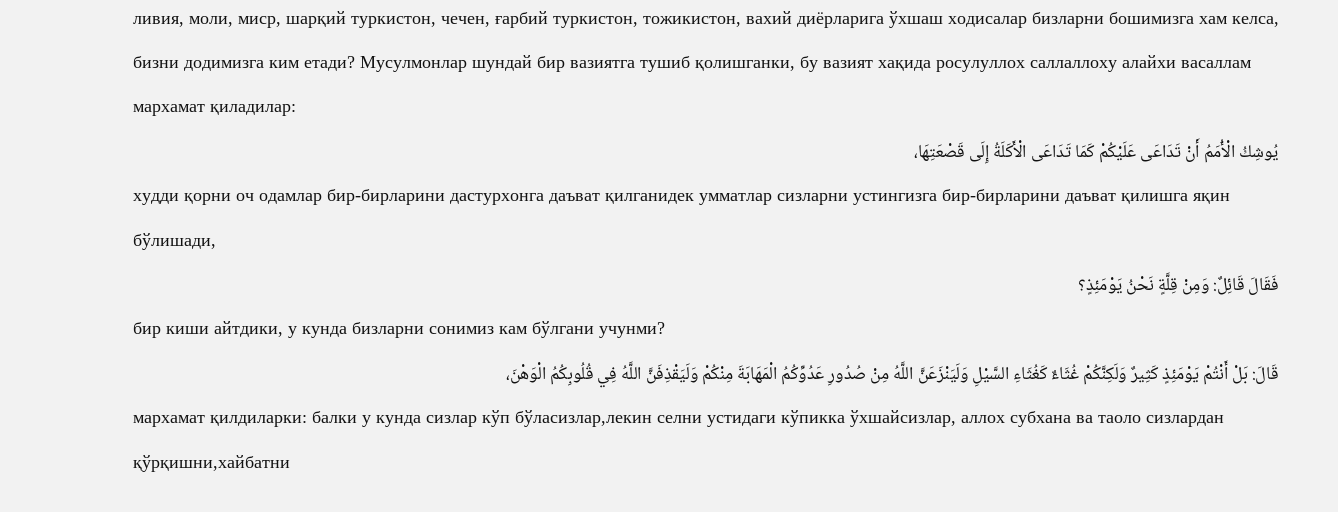ливия, моли, миср, шарқий туркистон, чечен, ғарбий туркистон, тожикистон, вахий диёрларига ўхшаш ходисалар бизларни бошимизга хам келса, бизни додимизга ким етади? Мусулмонлар шундай бир вазиятга тушиб қолишганки, бу вазият хақида росулуллох саллаллоху алайхи васаллам мархамат қиладилар:
يُوشِكُ الْأُمَمُ أَنْ تَدَاعَى عَلَيْكُمْ كَمَا تَدَاعَى الْأَكَلَةُ إِلَى قَصْعَتِهَا،
худди қорни оч одамлар бир-бирларини дастурхонга даъват қилганидек умматлар сизларни устингизга бир-бирларини даъват қилишга яқин бўлишади,
فَقَالَ قَائِلٌ: وَمِنْ قِلَّةٍ نَحْنُ يَوْمَئِذٍ؟
бир киши айтдики, у кунда бизларни сонимиз кам бўлгани учунми?
قَالَ: بَلْ أَنْتُمْ يَوْمَئِذٍ كَثِيرٌ وَلَكِنَّكُمْ غُثَاءٌ كَغُثَاءِ السَّيْلِ وَلَيَنْزَعَنَّ اللَّهُ مِنْ صُدُورِ عَدُوِّكُمُ الْمَهَابَةَ مِنْكُمْ وَلَيَقْذِفَنَّ اللَّهُ فِي قُلُوبِكُمُ الْوَهْنَ،
мархамат қилдиларки: балки у кунда сизлар кўп бўласизлар,лекин селни устидаги кўпикка ўхшайсизлар, аллох субхана ва таоло сизлардан қўрқишни,хайбатни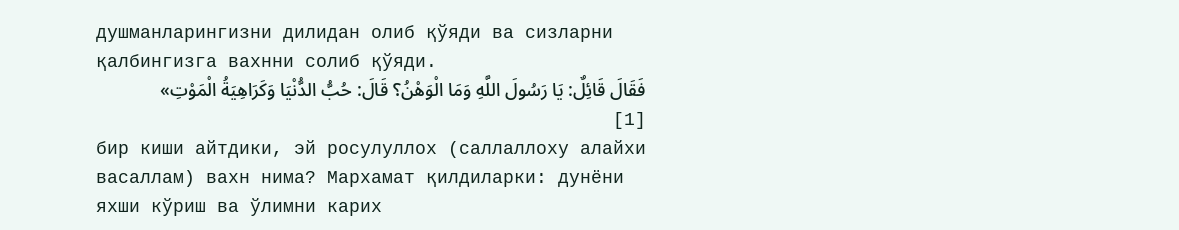душманларингизни дилидан олиб қўяди ва сизларни қалбингизга вахнни солиб қўяди.
فَقَالَ قَائِلٌ: يَا رَسُولَ اللَّهِ وَمَا الْوَهْنُ؟ قَالَ: حُبُّ الدُّنْيَا وَكَرَاهِيَةُ الْمَوْتِ» [1]
бир киши айтдики, эй росулуллох (саллаллоху алайхи васаллам) вахн нима? Мархамат қилдиларки: дунёни яхши кўриш ва ўлимни карих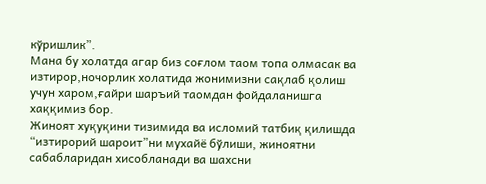кўришлик”.
Мана бу холатда агар биз соғлом таом топа олмасак ва изтирор,ночорлик холатида жонимизни сақлаб қолиш учун харом,ғайри шаръий таомдан фойдаланишга хаққимиз бор.
Жиноят хуқуқини тизимида ва исломий татбиқ қилишда “изтирорий шароит”ни мухайё бўлиши, жиноятни сабабларидан хисобланади ва шахсни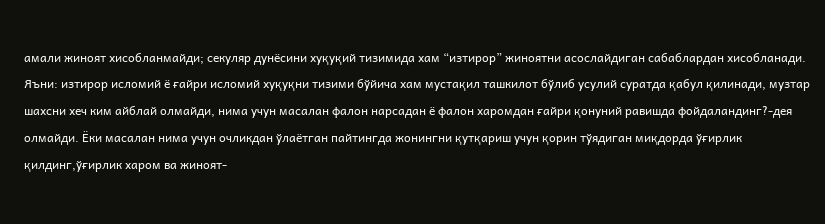амали жиноят хисобланмайди; секуляр дунёсини хуқуқий тизимида хам “изтирор” жиноятни асослайдиган сабаблардан хисобланади.
Яъни: изтирор исломий ё ғайри исломий хуқуқни тизими бўйича хам мустақил ташкилот бўлиб усулий суратда қабул қилинади, музтар шахсни хеч ким айблай олмайди, нима учун масалан фалон нарсадан ё фалон харомдан ғайри қонуний равишда фойдаландинг?-дея олмайди. Ёки масалан нима учун очликдан ўлаётган пайтингда жонингни қутқариш учун қорин тўядиган миқдорда ўғирлик қилдинг,ўғирлик харом ва жиноят-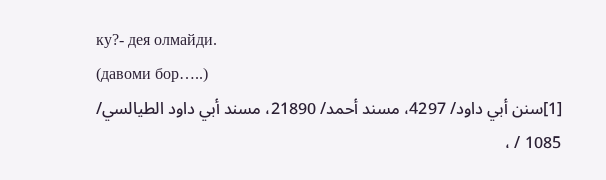ку?- дея олмайди.
(давоми бор…..)
[1]سنن أبي داود/ 4297، مسند أحمد/ 21890، مسند أبي داود الطيالسي/ 1085 / ،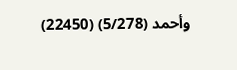وأحمد (5/278) (22450)